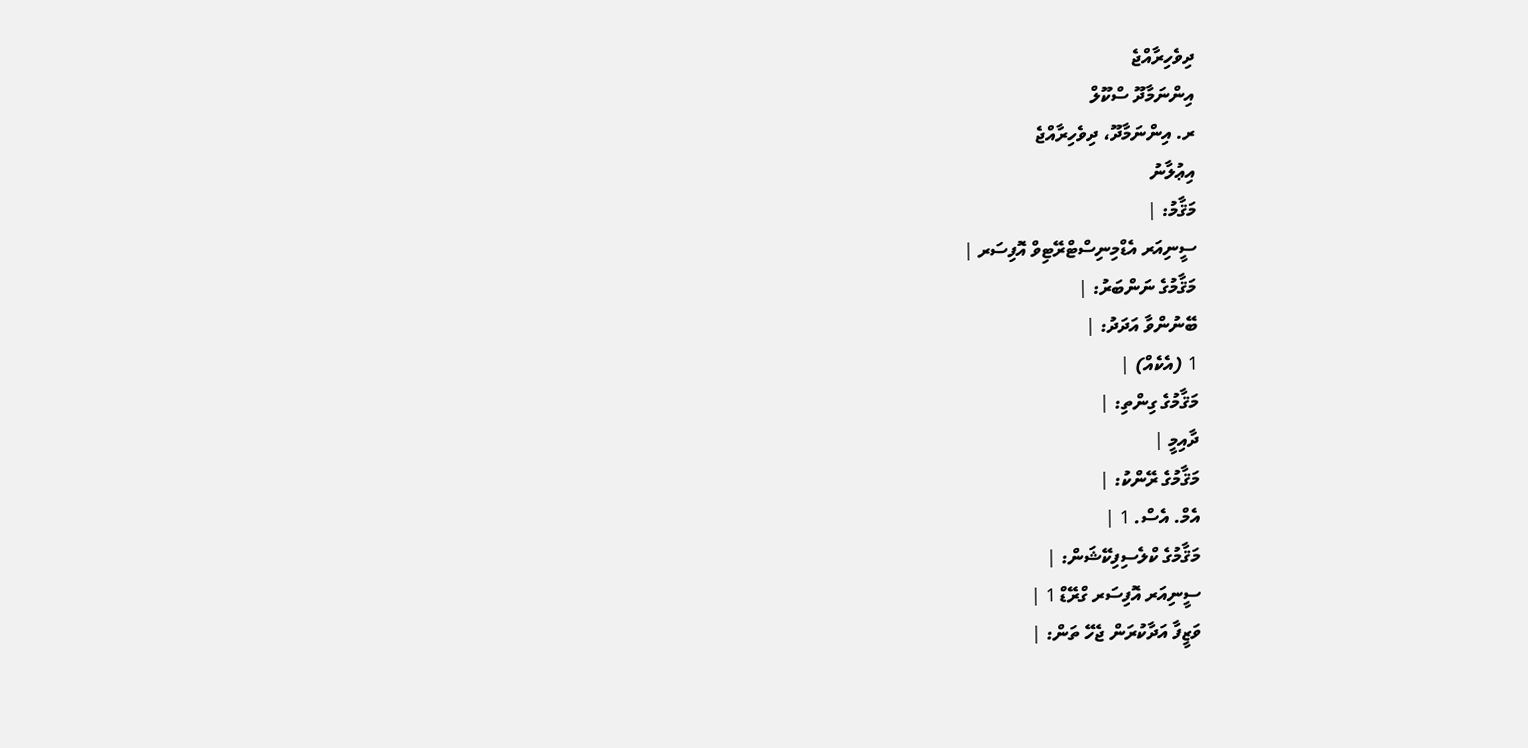ދިވެހިރާއްޖެ
އިންނަމާދޫ ސްކޫލް
ރ. އިންނަމާދޫ، ދިވެހިރާއްޖެ
އިޢުލާނު
މަޤާމު: |
ސީނިއަރ އެޑްމިނިސްޓްރޭޓިވް އޮފިސަރ |
މަޤާމުގެ ނަންބަރު: |
ބޭނުންވާ އަދަދު: |
1 (އެކެއް) |
މަޤާމުގެ ގިންތި: |
ދާއިމީ |
މަޤާމުގެ ރޭންކު: |
އެމް. އެސް. 1 |
މަޤާމުގެ ކްލެސިފިކޭޝަން: |
ސީނިއަރ އޮފިސަރ ގްރޭޑް 1 |
ވަޒީފާ އަދާކުރަން ޖެހޭ ތަން: |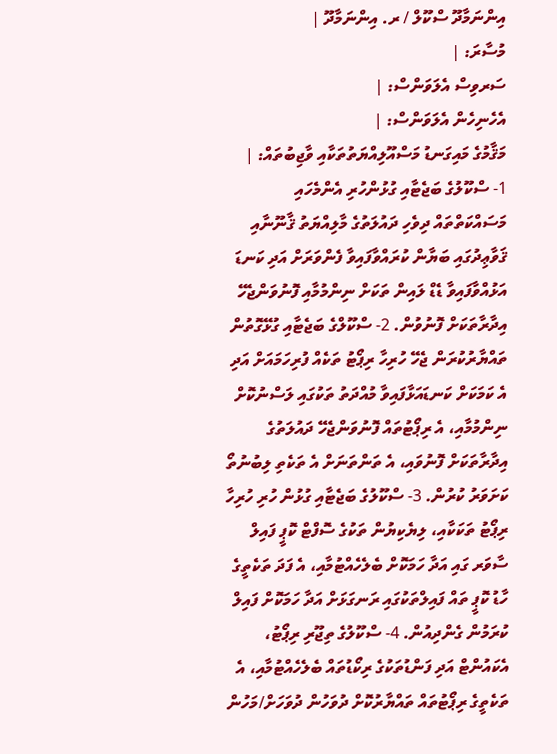އިންނަމާދޫ ސްކޫލް / ރ. އިންނަމާދޫ |
މުސާރަ: |
ސަރވިސް އެލަވަންސް: |
އެހެނިހެން އެލަވަންސް: |
މަޤާމުގެ މައިގަނޑު މަސްއޫލިއްޔަތުތަކާއި ވާޖިބުތައް: |
1- ސްކޫލުގެ ބަޖެޓާއި ގުޅުންހުރި އެންމެހައި މަސައްކަތްތައް ދިވެހި ދައުލަތުގެ މާލިއްޔަތު ޤާނޫނާއި ޤަވާޢިދުގައި ބަޔާން ކުރައްވާފައިވާ ފެންވަރަށް އަދި ކަނޑަ އަޅުއްވާފައިވާ ޑެޑް ލައިން ތަކަށް ނިންމުމާއި ފޮނުވަންޖެހޭ އިދާރާތަކަށް ފޮނުވުން. 2- ސްކޫލްގެ ބަޖެޓާއި ގުޅޭގޮތުން ތައްޔާރުކުރަން ޖެހޭ ހުރިހާ ރިޕޯޓު ތަކެއް ފުރިހަމައަށް އަދި އެ ކަމަކަށް ކަނޑައަޅާފައިވާ މުއްދަތު ތަކުގައި ލަސްނުކޮށް ނިންމުމާއި، އެ ރިޕޯޓުތައް ފޮނުވަންޖެހޭ ދައުލަތުގެ އިދާރާތަކަށް ފޮނުވައި، އެ ތަންތަނަށް އެ ތަކެތި ލިބުނުތޯ ކަށަވަރު ކުރުން. 3- ސްކޫލުގެ ބަޖެޓާއި ގުޅުން ހުރި ހުރިހާ ރިޕޯޓު ތަކަކާއި، ލިޔެކިޔުން ތަކުގެ ސޮފްޓް ކޮޕީ ފައިލް ސާވަރ ގައި އަދާ ހަމަކޮށް ބެލެހެއްޓުމާއި، އެ ފަދަ ތަކެތީގެ ހާޑު ކޮޕީ ތައް ފައިލްތަކުގައި ރަނގަޅަށް އަދާ ހަމަކޮށް ފައިލް ކުރަމުން ގެންދިއުން. 4- ސްކޫލުގެ ތިޖޫރި ރިޕޯޓު، އެކައުންޓް އަދި ފަންޑުތަކުގެ ރިކޯޑުތައް ބެލެހެއްޓުމާއި، އެ ތަކެތީގެ ރިޕޯޓުތައް ތައްޔާރުކޮށް ދުވަހުން ދުވަހަށް/މަހުން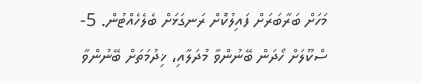މަހަށް ބަރާބަރަށް ފައިލުކޮށް ރަނގަޅަށް ބެލެހެއްޓުން. 5- ސްކޫލަށް ހޯދަން ބޭނުންވާ މުދަލާއި، ޚިދުމަތަށް ބޭނުންވާ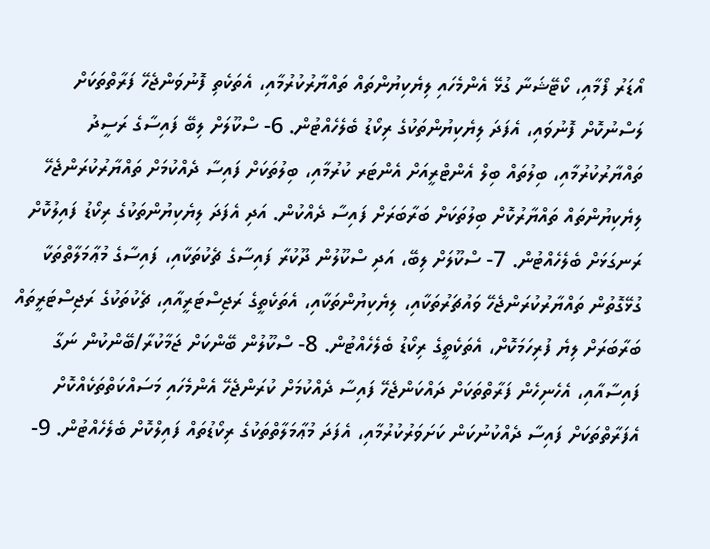އޯޑަރު ފޯމާއި، ކޯޓޭޝަނާ ގުޅޭ އެންމެހައި ލިޔެކިޔުންތައް ތައްޔާރުކުރުމާއި، އެތަކެތި ފޮނުވަންޖެހޭ ފަރާތްތަކަށް ލަސްނުކޮށް ފޮނުވައި، އެފަދަ ލިޔެކިޔުންތަކުގެ ރިކޯޑު ބެލެހެއްޓުން. 6- ސްކޫލަށް ލިބޭ ފައިސާގެ ރަސީދު ތައްޔާރުކުރުމާއި، ބިލުތައް ބިލް އެންޓްރީއަށް އެންޓަރ ކުރުމާއި، ބިލުތަކަށް ފައިސާ ދެއްކުމަށް ތައްޔާރުކުރަންޖެހޭ ލިޔެކިޔުންތައް ތައްޔާރުކޮށް ބިލުތަކަށް ބަރާބަރަށް ފައިސާ ދެއްކުން. އަދި އެފަދަ ލިޔެކިޔުންތަކުގެ ރިކޯޑު ފައިލުކޮށް ރަނގަޅަށް ބެލެހެއްޓުން. 7- ސްކޫލަށް ލިބޭ، އަދި ސްކޫލުން ދޫކުރާ ފައިސާގެ ޗެކުތަކާއި، ފައިސާގެ މުޢާމަލާތްތަކާ ގުޅޭގޮތުން ތައްޔާރުކުރަންޖެހޭ ވައުޗަރުތަކާއި، ލިޔެކިޔުންތަކާއި، އެތަކެތީގެ ރަޖިސްޓަރީއާއި، ޗެކުތަކުގެ ރަޖިސްޓަރީތައް ބަރާބަރަށް ލިޔެ ފުރިހަމަކޮށް، އެތަކެތީގެ ރިކޯޑު ބެލެހެއްޓުން. 8- ސްކޫލުން ބޭންކަށް ޖަމާކުރާ/ބޭންކުން ނަގާ ފައިސާއާއި، އެހެނިހެން ފަރާތްތަކަށް ދައްކަންޖެހޭ ފައިސާ ދެއްކުމަށް ކުރަންޖެހޭ އެންމެހައި މަސައްކަތްތަކެއްކޮށް އެފަރާތްތަކަށް ފައިސާ ދެއްކުނުކަން ކަށަވަރުކުރުމާއި، އެފަދަ މުޢާމަލާތްތަކުގެ ރިކޯޑުތައް ފައިލްކޮށް ބެލެހެއްޓުން. 9-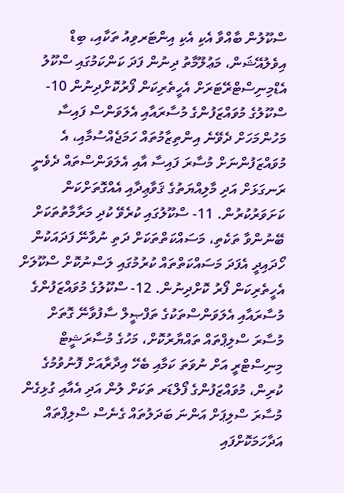ސްކޫލުން ބާއްވާ އެކި އެކި އިންޓަރވިއު ތަކާއި، ބިޑް އިވެލުއޭޝަން، މަޢުލޫމާތު ދިނުން ފަދަ ކަންކަމުގައި ސްކޫލު އެޑްމިނިސްޓްރޭޓަރަށް އެހީތެރިކަން ފޯރުކޮށްދިނުން 10- ސްކޫލުގެ މުވައްޒަފުންގެ މުސާރައާއި އެލަވަންސް ފައިސާ މަހުންމަހަށް ދެވޭނެ އިންތިޒާމުތައް ހަމަޖެއްސުމާއި، އެ މުވައްޒަފުންނަށް މުސާރަ ފައިސާ އާއި އެލަވަންސްތައް ދެވެނީ ރަނގަޅަށް އަދި މާލިއްޔަތުގެ ޤަވާޢިދާއި އެއްގޮތަށްކަން ކަށަވަރުކުރުން. 11- ސްކޫލުގައި ކުރެވޭ ކުދި މަރާމާތުތަކަށް ބޭނުންވާ ތަކެތި، މަސައްކަތްތަކަށް ދަތި ނުވާނޭ ފަދައަކުން ހޯދައިދީ އެފަދަ މަސައްކަތްތައް ކުރުމުގައި ލަސްނުކޮށް ސްކޫލަށް އެހީތެރިކަން ފޯރު ކޮށްދިނުން. 12- ސްކޫލުގެ މުވައްޒަފުންގެ މުސާރައާއި އެލަވަންސްތަކުގެ ތަފްޞީލް ސާފުވާނޭ ގޮތަށް މުސާރަ ސްލިޕްތައް ތައްޔާރުކޮށް، މަހުގެ މުސާރަޝީޓް މިނިސްޓްރީ އަށް ނުވަތަ ކަމާއި ބެހޭ އިދާރާއަށް ފޮނުވުމުގެ ކުރިން، މުވައްޒަފުންގެ ފޯލްޑަރ ތަކަށް ލުން އަދި އެއާއި ގުޅިގެން މުސާރަ ސްލިޕަށް އަންނަ ބަދަލުތައް ގެނެސް ސްލިޕްތައް އަދާހަމަކޮށްފައި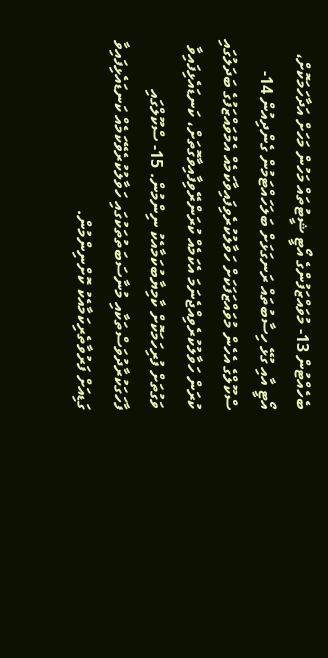ބެހެއްޓުން 13- މުވައްޒަފުންގެ އޯޓީ ޝީޓުތައް މަހުން މަހަށް އަދާހަމަކޮށް، އޯޓީ އާއި ގުޅޭ ހިސާބުތައް ރަނގަޅަށް ބަލަހައްޓަމުން ގެންދިއުން 14- ސްކޫލްގެ އެހެން މުވައްޒަފަކަށް ހަވާލުކުރެވިފައިވާކަމެއް އެމުވައްޒަފުގެ ބަދަލުގައި ކުރަން ހަވާލުކުރެވިއްޖެނަމަ އެކަމެއް ކުރަންރޭވިފާއިވާގޮތަށް، ކަނޑައެޅިފައިވާ ވަގުތަށް ފުރިހަމަކޮށް ކާމިޔާބުކަމާއެކު ނިންމުން. 15- ސްކޫލްގައި ފާހަގަކުރާދުވަސްތަކާއި މުނާސަބަތުތަކުގައި ހަވާލުކުރެވޭކަމެއް ކަނޑައެޅިފައިވާ ގަޑިއަށް ފަރުވާތެރިކަމާއެކު ކޮށްނިންމުން.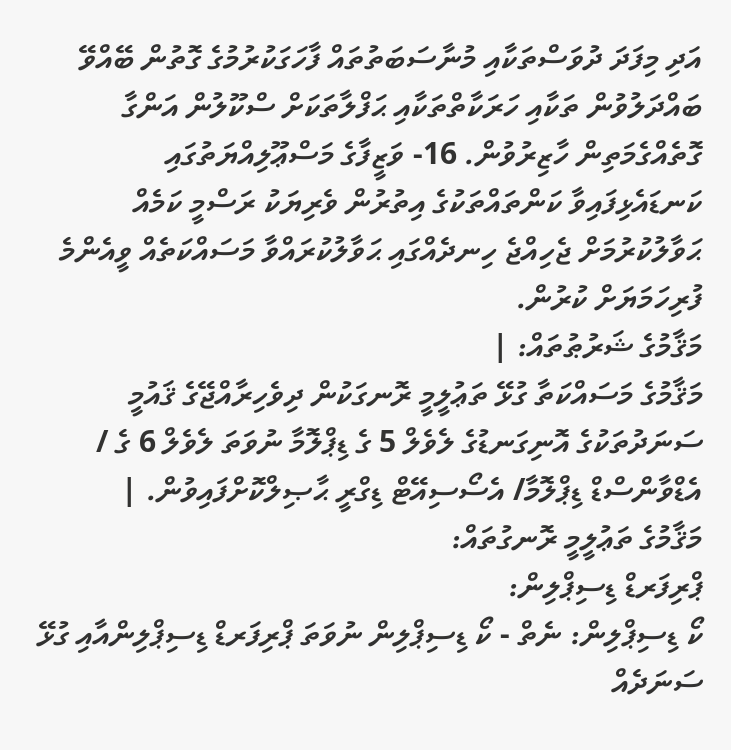އަދި މިފަދަ ދުވަސްތަކާއި މުނާސަބަތުތައް ފާހަގަކުރުމުގެ ގޮތުން ބޭއްވޭ ބައްދަލުވުން ތަކާއި ހަރަކާތްތަކާއި ޙަފްލާތަކަށް ސްކޫލުން އަންގާ ގޮތެއްގެމަތިން ހާޒިރުވުން. 16- ވަޒީފާގެ މަސްޢޫލިއްޔަތުގައި ކަނޑައެޅިފައިވާ ކަންތައްތަކުގެ އިތުރުން ވެރިޔަކު ރަސްމީ ކަމެއް ޙަވާލުކުރުމަށް ޖެހިއްޖެ ހިނދެއްގައި ޙަވާލުކުރައްވާ މަސައްކަތެއް ވީއެންމެ ފުރިހަމަޔަށް ކުރުން.
މަޤާމުގެ ޝަރުޠުތައް: |
މަޤާމުގެ މަސައްކަތާ ގުޅޭ ތަޢުލީމީ ރޮނގަކުން ދިވެހިރާއްޖޭގެ ޤައުމީ ސަނަދުތަކުގެ އޮނިގަނޑުގެ ލެވެލް 5 ގެ ޑިޕްލޮމާ ނުވަތަ ލެވެލް 6 ގެ / އެޑްވާންސްޑް ޑިޕްލޮމާ/ އެސޯސިއޭޓް ޑިގްރީ ޙާޞިލްކޮށްފައިވުން. |
މަޤާމުގެ ތަޢުލީމީ ރޮނގުތައް:
ޕްރިފަރޑް ޑިސިޕްލިން:
ކޯ ޑިސިޕްލިން: ނެތް - ކޯ ޑިސިޕްލިން ނުވަތަ ޕްރިފަރޑް ޑިސިޕްލިންއާއި ގުޅޭ ސަނަދެއް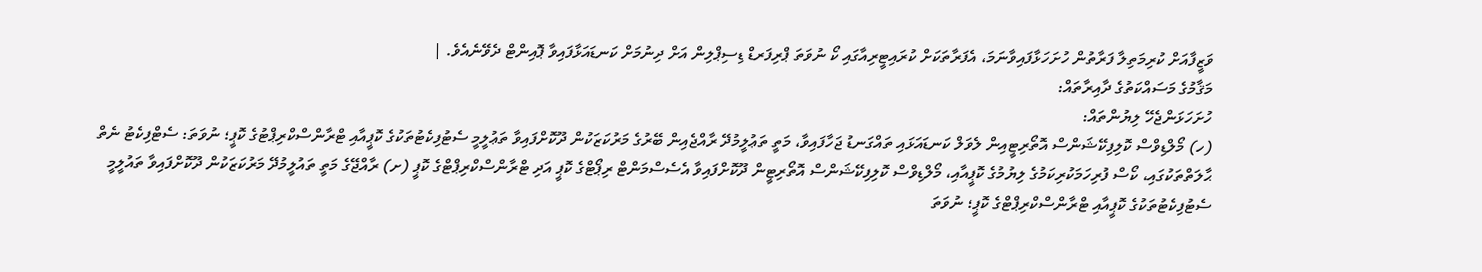ވަޒީފާއަށް ކުރިމަތިލާ ފަރާތުން ހުށަހަޅާފައިވާނަމަ، އެފަރާތަކަށް ކުރައިޓީރިއާގައި ކޯ ނުވަތަ ޕްރިފަރޑް ޑިސިޕްލިން އަށް ދިނުމަށް ކަނޑައަޅާފައިވާ ޕޮއިންޓް ދެވޭނެއެވެ. |
މަޤާމުގެ މަސައްކަތުގެ ދާއިރާތައް:
ހުށަހަޅަންޖެހޭ ލިޔުންތައް:
(ހ) މޯލްޑިވްސް ކޮލިފިކޭޝަންސް އޮތޯރިޓީއިން ލެވަލް ކަނޑައަޅައި ތައްގަނޑު ޖަހާފައިވާ، މަތީ ތަޢުލީމުދޭ ރާއްޖެއިން ބޭރުގެ މަރުކަޒަކުން ދޫކޮށްފައިވާ ތަޢުލީމީ ސެޓުފިކެޓުތަކުގެ ކޮޕީއާއި ޓްރާންސްކްރިޕްޓުގެ ކޮޕީ؛ ނުވަތަ: ސެޓްފިކެޓު ނެތް ޙާލަތްތަކުގައި، ކޯސް ފުރިހަމަކުރިކަމުގެ ލިޔުމުގެ ކޮޕީއާއި، މޯލްޑިވްސް ކޮލިފިކޭޝަންސް އޮތޯރިޓީން ދޫކޮށްފައިވާ އެސެސްމަންޓް ރިޕޯޓްގެ ކޮޕީ އަދި ޓްރާންސްކްރިޕްޓްގެ ކޮޕީ (ށ) ރާއްޖޭގެ މަތީ ތައުލީމުދޭ މަރުކަޒަކުން ދޫކޮށްފައިވާ ތައުލީމީ ސެޓުފިކެޓުތަކުގެ ކޮޕީއާއި ޓްރާންސްކްރިޕްޓްގެ ކޮޕީ؛ ނުވަތަ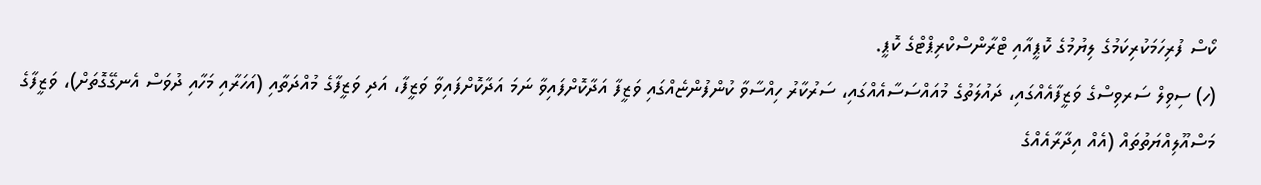ކޯސް ފުރިހަމަކުރިކަމުގެ ލިޔުމުގެ ކޮޕީއާއި ޓްރާންސްކްރިޕްޓްގެ ކޮޕީ.
(ހ) ސިވިލް ސަރވިސްގެ ވަޒީފާއެއްގައި، ދައުލަތުގެ މުއައްސަސާއެއްގައި، ސަރުކާރު ހިއްސާވާ ކުންފުންޏެއްގައި ވަޒީފާ އަދާކޮށްފައިވާ ނަމަ އަދާކޮށްފައިވާ ވަޒީފާ، އަދި ވަޒީފާގެ މުއްދަތާއި (އަހަރާއި މަހާއި ދުވަސް އެނގޭގޮތަށް)، ވަޒީފާގެ މަސްއޫލިއްޔަތުތައް (އެއް އިދާރާއެއްގެ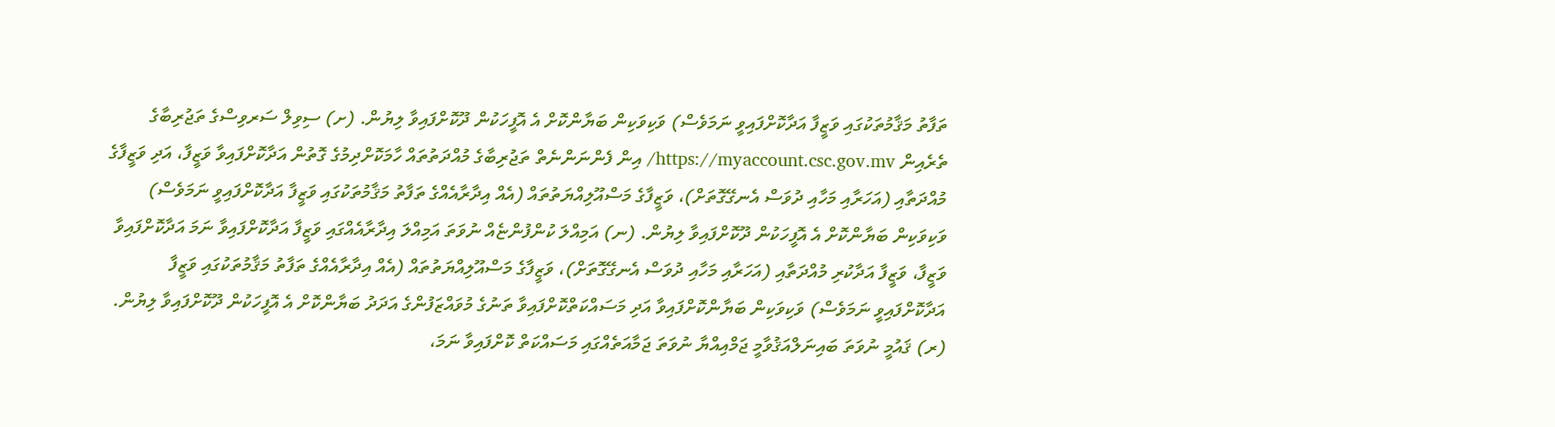ތަފާތު މަޤާމުތަކުގައި ވަޒީފާ އަދާކޮށްފައިވީ ނަމަވެސް) ވަކިވަކިން ބަޔާންކޮށް އެ އޮފީހަކުން ދޫކޮށްފައިވާ ލިޔުން. (ށ) ސިވިލް ސަރވިސްގެ ތަޖުރިބާގެ ތެރެއިން https://myaccount.csc.gov.mv/ އިން ފެންނަންނެތް ތަޖުރިބާގެ މުއްދަތުތައް ހާމަކޮށްދިމުގެ ގޮތުން އަދާކޮށްފައިވާ ވަޒީފާ، އަދި ވަޒީފާގެ މުއްދަތާއި (އަހަރާއި މަހާއި ދުވަސް އެނގޭގޮތަށް)، ވަޒީފާގެ މަސްއޫލިއްޔަތުތައް (އެއް އިދާރާއެއްގެ ތަފާތު މަޤާމުތަކުގައި ވަޒީފާ އަދާކޮށްފައިވީ ނަމަވެސް) ވަކިވަކިން ބަޔާންކޮށް އެ އޮފީހަކުން ދޫކޮށްފައިވާ ލިޔުން. (ނ) އަމިއްލަ ކުންފުންޏެއް ނުވަތަ އަމިއްލަ އިދާރާއެއްގައި ވަޒީފާ އަދާކޮށްފައިވާ ނަމަ އަދާކޮށްފައިވާ ވަޒީފާ، ވަޒީފާ އަދާކުރި މުއްދަތާއި (އަހަރާއި މަހާއި ދުވަސް އެނގޭގޮތަށް)، ވަޒީފާގެ މަސްއޫލިއްޔަތުތައް (އެއް އިދާރާއެއްގެ ތަފާތު މަޤާމުތަކުގައި ވަޒީފާ އަދާކޮށްފައިވީ ނަމަވެސް) ވަކިވަކިން ބަޔާންކޮށްފައިވާ އަދި މަސައްކަތްކޮށްފައިވާ ތަނުގެ މުވައްޒަފުންގެ އަދަދު ބަޔާންކޮށް އެ އޮފީހަކުން ދޫކޮށްފައިވާ ލިޔުން. (ރ) ޤައުމީ ނުވަތަ ބައިނަލްއަޤުވާމީ ޖަމްއިއްޔާ ނުވަތަ ޖަމާއަތެއްގައި މަސައްކަތް ކޮށްފައިވާ ނަމަ،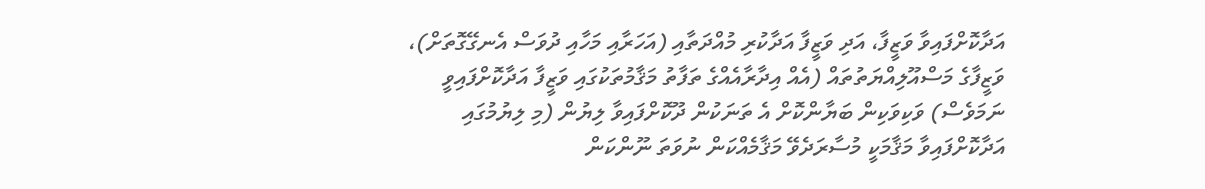އަދާކޮށްފައިވާ ވަޒީފާ، އަދި ވަޒީފާ އަދާކުރި މުއްދަތާއި (އަހަރާއި މަހާއި ދުވަސް އެނގޭގޮތަށް)، ވަޒީފާގެ މަސްއޫލިއްޔަތުތައް (އެއް އިދާރާއެއްގެ ތަފާތު މަޤާމުތަކުގައި ވަޒީފާ އަދާކޮށްފައިވީ ނަމަވެސް) ވަކިވަކިން ބަޔާންކޮށް އެ ތަނަކުން ދޫކޮށްފައިވާ ލިޔުން (މި ލިޔުމުގައި އަދާކޮށްފައިވާ މަޤާމަކީ މުސާރަދެވޭ މަޤާމެއްކަން ނުވަތަ ނޫންކަން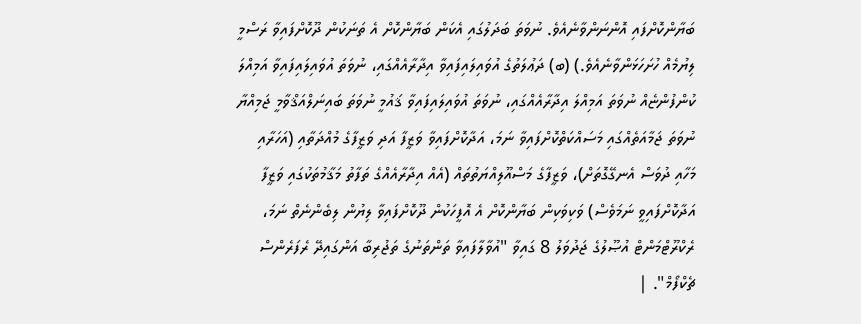ބަޔާންކޮށްފައި އޮންނަންވާނެއެވެ. ނުވަތަ ބަދަލުގައި އެކަން ބަޔާންކޮށް އެ ތަނަކުން ދޫކޮށްފައިވާ ރަސްމީ ލިޔުމެއް ހުށަހަޅަންވާނެއެވެ.) (ބ) ދަޢުލަތުގެ އުވައިލައިފައިވާ އިދާރާއެއްގައި، ނުވަތަ އުވައިލައިފައިވާ އަމިއްލަ ކުންފުންޏެއް ނުވަތަ އަމިއްލަ އިދާރާއެއްގައި، ނުވަތަ އުވައިލައިފައިވާ ޤައުމީ ނުވަތަ ބައިނަލްއަޤްވާމީ ޖަމިއްޔާ ނުވަތަ ޖަމާއަތެއްގައި މަސައްކަތްކޮށްފައިވާ ނަމަ، އަދާކޮށްފައިވާ ވަޒީފާ އަދި ވަޒީފާގެ މުއްދަތާއި (އަހަރާއި މަހާއި ދުވަސް އެނގޭގޮތަށް)، ވަޒީފާގެ މަސްއޫލިއްޔަތުތައް (އެއް އިދާރާއެއްގެ ތަފާތު މަޤާމުތަކުގައި ވަޒީފާ އަދާކޮށްފައިވީ ނަމަވެސް) ވަކިވަކިން ބަޔާންކޮށް އެ އޮފީހަކުން ދޫކޮށްފައިވާ ލިޔުން ލިބެންނެތް ނަމަ، ރެކްރޫޓްމަންޓް އުޞޫލުގެ ޖަދުވަލު 8 ގައިވާ "އުވާލާފައިވާ ތަންތަނުގެ ތަޖުރިބާ އަންގައިދޭ ރެފަރެންސް ޗެކްފޯމް". |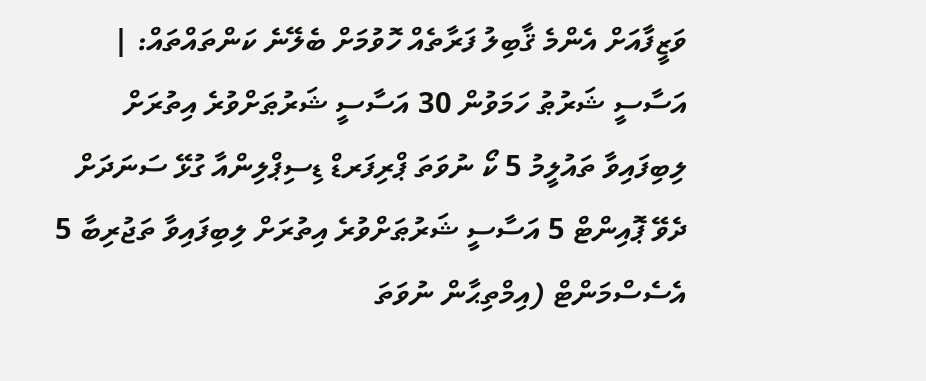ވަޒީފާއަށް އެންމެ ޤާބިލު ފަރާތެއް ހޮވުމަށް ބެލޭނެ ކަންތައްތައް: |
އަސާސީ ޝަރުޠު ހަމަވުން 30 އަސާސީ ޝަރުޠަށްވުރެ އިތުރަށް ލިބިފައިވާ ތައުލީމު 5 ކޯ ނުވަތަ ޕްރިފަރޑް ޑިސިޕްލިންއާ ގުޅޭ ސަނަދަށް ދެވޭ ޕޮއިންޓް 5 އަސާސީ ޝަރުޠަށްވުރެ އިތުރަށް ލިބިފައިވާ ތަޖުރިބާ 5 އެސެސްމަންޓް (އިމްތިޙާން ނުވަތަ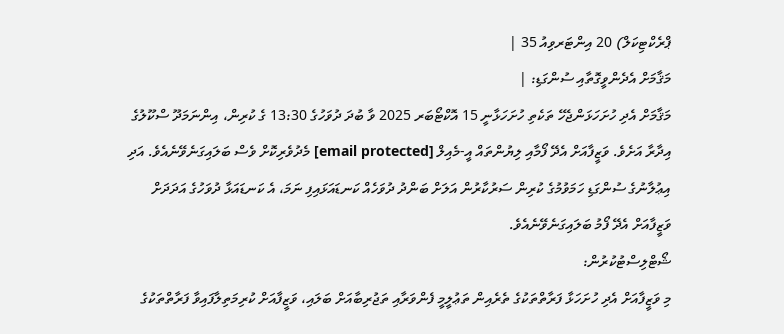ޕްރެކްޓިކަލް) 20 އިންޓަރވިއު 35 |
މަޤާމަށް އެދެންވީގޮތާއި ސުންގަޑި: |
މަޤާމަށް އެދި ހުށަހަޅަންޖެހޭ ތަކެތި ހުށަހަޅާނީ 15 އޮކްޓޯބަރ 2025 ވާ ބުދަ ދުވަހުގެ 13:30 ގެ ކުރިން، އިންނަމަދޫ ސްކޫލުގެ އިދާރާ އަށެވެ. ވަޒީފާއަށް އެދޭ ފޯމާއި ލިޔުންތައް އީ-މެއިލް [email protected] މެދުވެރިކޮށް ވެސް ބަލައިގަނެވޭނެއެވެ. އަދި އިޢުލާނުގެ ސުންގަޑި ހަމަވުމުގެ ކުރިން ސަރުކާރުން އަލަށް ބަންދު ދުވަހެއް ކަނޑައަޅައިފި ނަމަ، އެ ކަނޑައަޅާ ދުވަހުގެ އަދަދަށް ވަޒީފާއަށް އެދޭ ފޯމު ބަލައިގަނެވޭނެއެވެ.
ޝޯޓްލިސްޓުކުރުން:
މި ވަޒީފާއަށް އެދި ހުށަހަޅާ ފަރާތްތަކުގެ ތެރެއިން ތަޢުލީމީ ފެންވަރާއި ތަޖުރިބާއަށް ބަލައި، ވަޒީފާއަށް ކުރިމަތިލާފައިވާ ފަރާތްތަކުގެ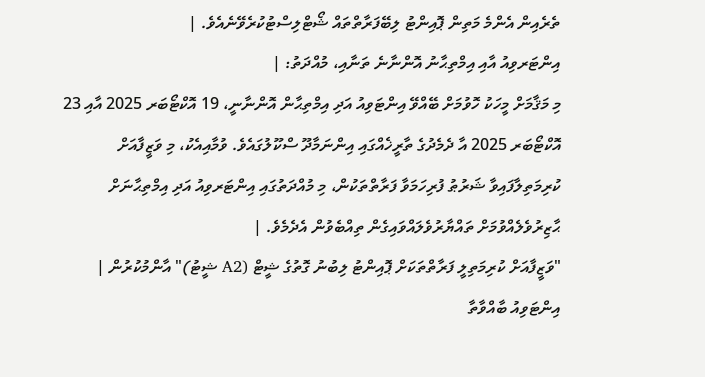ތެރެއިން އެންމެ މަތިން ޕޮއިންޓު ލިބޭފަރާތްތައް ޝޯޓްލިސްޓުކުރެވޭނެއެވެ. |
އިންޓަރވިއު އާއި އިމްތިޙާނު އޮންނާނެ ތަނާއި، މުއްދަތު: |
މި މަޤާމަށް މީހަކު ހޮވުމަށް ބޭއްވޭ އިންޓަވިއު އަދި އިމްތިޙާން އޮންނާނީ، 19 އޮކްޓޯބަރ 2025 އާއި 23 އޮކްޓޯބަރ 2025 އާ ދެމެދުގެ ތާރީޚެއްގައި އިންނަމާދޫ ސްކޫލުގައެވެ. ވުމާއިއެކު، މި ވަޒީފާއަށް ކުރިމަތިލާފައިވާ ޝަރުޠު ފުރިހަމަވާ ފަރާތްތަކުން، މި މުއްދަތުގައި އިންޓަރވިއު އަދި އިމްތިޙާނަށް ޙާޒިރުވެލެއްވުމަށް ތައްޔާރުވެލައްވައިގެން ތިއްބެވުން އެދެމެވެ. |
"ވަޒީފާއަށް ކުރިމަތިލީ ފަރާތްތަކަށް ޕޮއިންޓު ލިބުނު ގޮތުގެ ޝީޓް (A2 ޝީޓު)" އާންމުކުރުން |
އިންޓަވިއު ބާއްވާތާ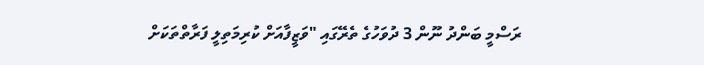ރަސްމީ ބަންދު ނޫން 3 ދުވަހުގެ ތެރޭގައި "ވަޒީފާއަށް ކުރިމަތިލީ ފަރާތްތަކަށް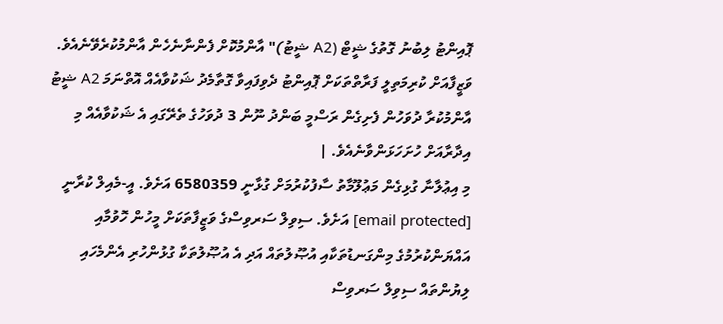ޕޮއިންޓު ލިބުނު ގޮތުގެ ޝީޓް (A2 ޝީޓު)" އާންމުކޮށް ފެންނާނެހެން އާންމުކުރެވޭނެއެވެ. ވަޒީފާއަށް ކުރިމަތިލީ ފަރާތްތަކަށް ޕޮއިންޓު ދެވިފައިވާ ގޮތާމެދު ޝަކުވާއެއް އޮތްނަމަ A2 ޝީޓު އާންމުކުރާ ދުވަހުން ފެށިގެން ރަސްމީ ބަންދު ނޫން 3 ދުވަހުގެ ތެރޭގައި އެ ޝަކުވާއެއް މި އިދާރާއަށް ހުށަހަޅަންވާނެއެވެ. |
މި އިޢުލާނާ ގުޅިގެން މަޢުލޫމާތު ސާފުކުރުމަށް ގުޅާނީ 6580359 އަށެވެ. އީ-މެއިލް ކުރާނީ [email protected] އަށެވެ. ސިވިލް ސަރވިސްގެ ވަޒީފާތަކަށް މީހުން ހޮވުމާއި އައްޔަންކުރުމުގެ މިންގަނޑުތަކާއި އުޞޫލުތައް އަދި އެ އުޞޫލުތަކާ ގުޅުންހުރި އެންމެހައި ލިޔުންތައް ސިވިލް ސަރވިސް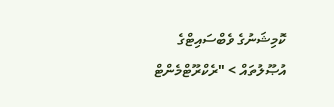ކޮމިޝަނުގެ ވެބްސައިޓްގެ އުޞޫލުތައް > "ރެކްރޫޓްމެންޓް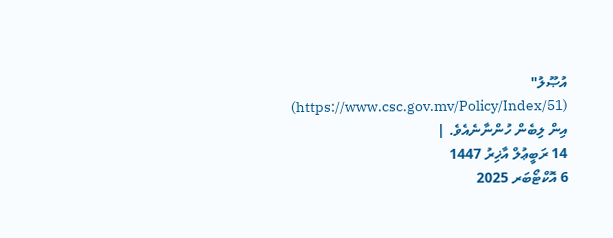އުޞޫލު" (https://www.csc.gov.mv/Policy/Index/51) އިން ލިބެން ހުންނާނެއެވެ. |
14 ރަބީޢުލް އާޚިރު 1447
6 އޮކްޓޯބަރ 2025